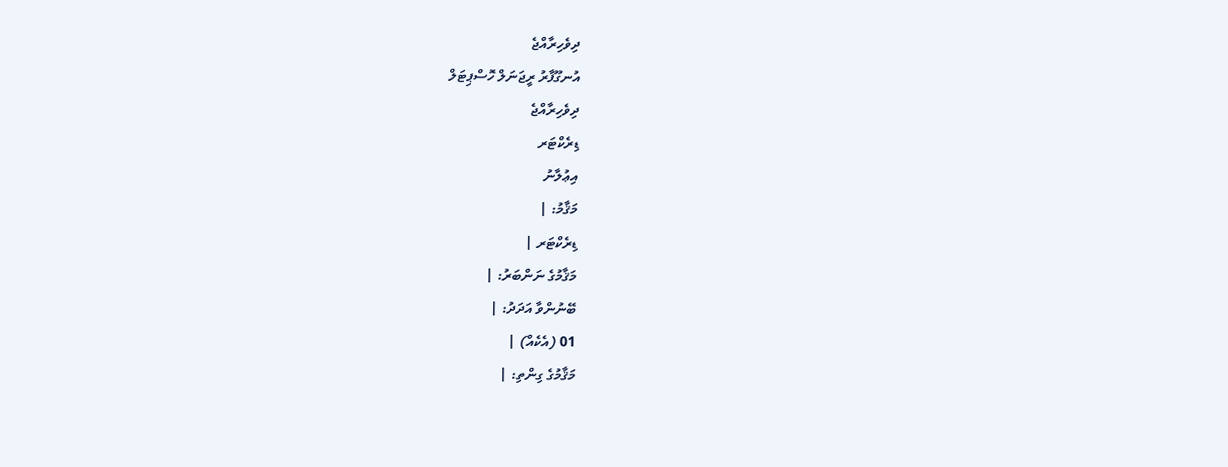ދިވެހިރާއްޖެ
އުނގޫފާރު ރީޖަނަލް ހޮސްޕިޓަލް
ދިވެހިރާއްޖެ
ޑިރެކްޓަރ
އިޢުލާނު
މަޤާމު: |
ޑިރެކްޓަރ |
މަޤާމުގެ ނަންބަރު: |
ބޭނުންވާ އަދަދު: |
01 (އެކެއް) |
މަޤާމުގެ ގިންތި: |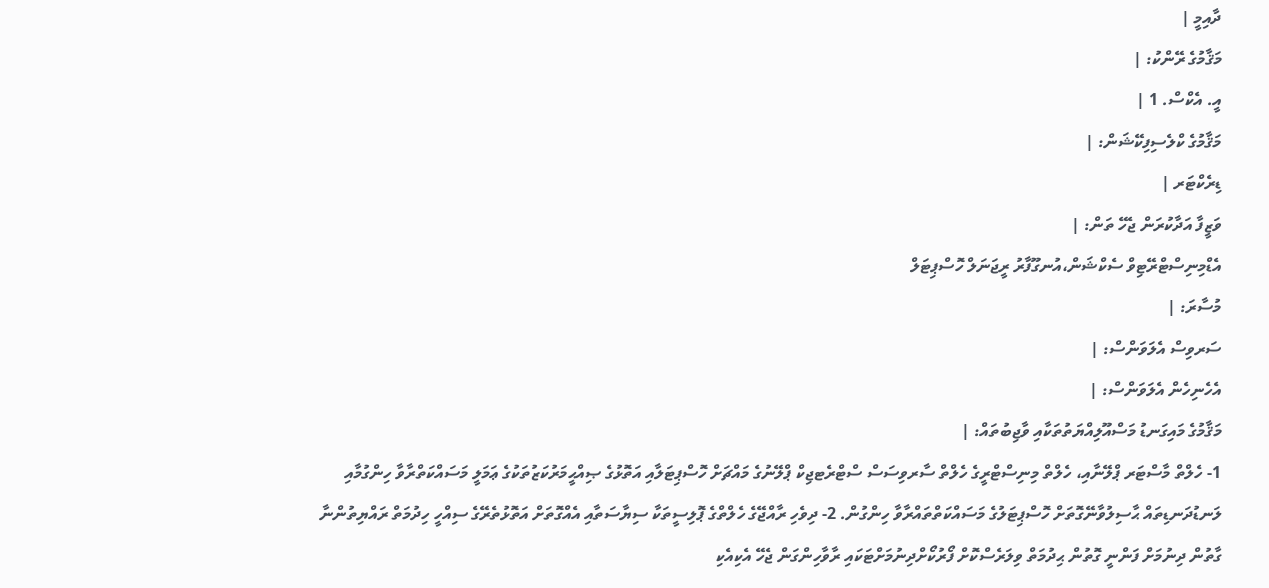ދާއިމީ |
މަޤާމުގެ ރޭންކު: |
އީ. އެކްސް. 1 |
މަޤާމުގެ ކްލެސިފިކޭޝަން: |
ޑިރެކްޓަރ |
ވަޒީފާ އަދާކުރަން ޖެހޭ ތަން: |
އެޑްމިނިސްޓްރޭޓިވް ސެކްޝަން،އުނގޫފާރު ރީޖަނަލް ހޮސްޕިޓަލް
މުސާރަ: |
ސަރވިސް އެލަވަންސް: |
އެހެނިހެން އެލަވަންސް: |
މަޤާމުގެ މައިގަނޑު މަސްއޫލިއްޔަތުތަކާއި ވާޖިބުތައް: |
1- ހެލްތް މާސްޓަރ ޕްލޭނާއި، ހެލްތް މިނިސްޓްރީގެ ހެލްތް ސާރވިސަސް ސްޓްރެޓޖިކް ޕްލޭނުގެ މައްޗަށް ހޮސްޕިޓަލާއި އަތޮޅުގެ ޞިއްޙީމަރުކަޒުތަކުގެ ޢަމަލީ މަސައްކަތްރާވާ ހިންގުމާއި ލަނޑުދަނޑިތައް ޙާސިލުވާނޭގޮތަށް ހޮސްޕިޓަލުގެ މަސައްކަތްތައްރާވާ ހިންގުން. 2- ދިވެހި ރާއްޖޭގެ ހެލްތްގެ ޕޮލިސީތަކާ ސިޔާސަތާއި އެއްގޮތަށް އަތޮޅުތެރޭގެ ސިއްހީ ހިދުމަތް ރައްޔިތުންނާ ގާތުން ދިނުމަށް ފަންނީ ގޮތުން ޙިދުމަތް ވިލަރެސްކޮށް ފޯރުކޯށްދިނުމަށްޓަކައި ރާވާހިންގަން ޖެހޭ އެކިއެކި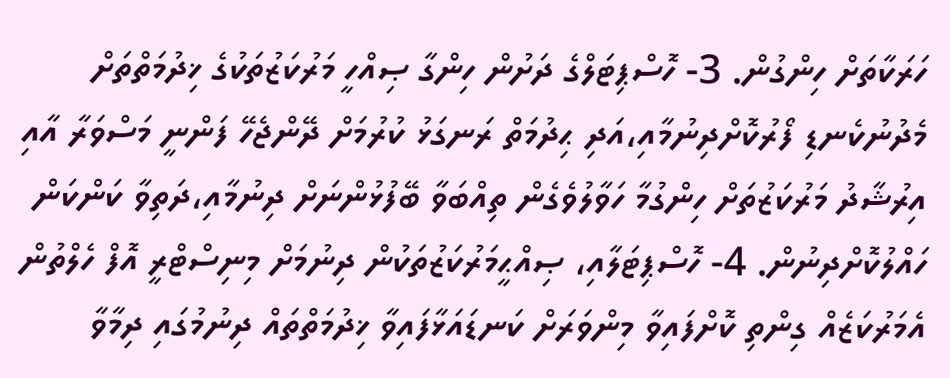ހަރަކާތަށް ހިންގުން. 3- ހޮސްޕިޓަލްގެ ދަށުން ހިންގާ ޞިއްހީ މަރުކަޒުތަކުގެ ޚިދުމަތްތަށް މެދުނުކެނޑި ފޯރުކޮށްދިނުމާއި،އަދި ޙިދުމަތް ރަނގަޅު ކުރުމަށް ދޭންޖެހޭ ފަންނީ މަސްވަރާ އާއި އިރުޝާދު މަރުކަޒުތަށް ހިންގުމާ ހަވާލުވެގެން ތިއްބަވާ ބޭފުޅުންނަށް ދިނުމާއި،ދަތިވާ ކަންކަން ހައްލުކޮށްދިނުން. 4- ހޮސްޕިޓަލާއި، ޞިއްޙީމަރުކަޒުތަކުން ދިނުމަށް މިނިސްޓްރީ އޮފް ހެލްތުން އެމަރުކަޒެއް ގިންތި ކޮށްފައިވާ މިންވަރަށް ކަނޑައަޅާފައިވާ ޚިދުމަތްތައް ދިނުމުގައި ދިމާވާ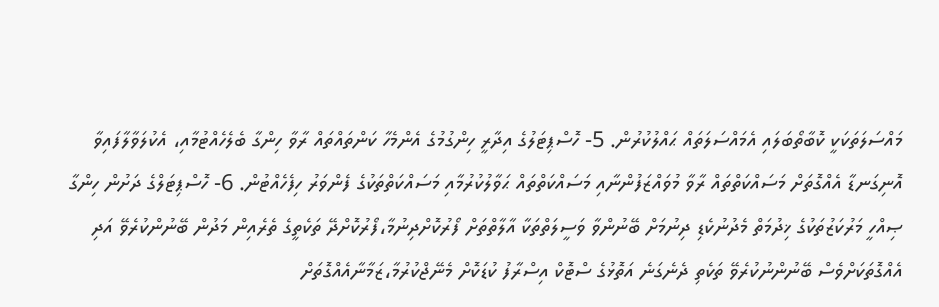މައްސަލަތަކަކީ ކޮބާތޯބަލައި އެމައްސަލަތައް ޙައްލުކުރުން. 5- ހޮސްޕިޓަލުގެ އިދާރީ ހިންގުމުގެ އެންމެހާ ކަންތައްތައް ރާވާ ހިންގާ ބެލެހެއްޓުމާއި، އެކުލަވާލާފައިވާ އޮނިގަނޑާ އެއްގޮތަށް މަސައްކަތްތައް ރާވާ މުވައްޒަފުންނާއި މަސައްކަތްތައް ޙަވާލުކުރުމާއި މަސައްކަތްތަކުގެ ފެންވަރު ހިފެހެއްޓުން. 6- ހޮސްޕިޓަލްގެ ދަށުން ހިންގާ ޞިއްހީ މަރުކަޒުތަކުގެ ޚިދުމަތް މެދުނުކެޑި ދިނުމަށް ބޭނުންވާ ވަސީލަތްތަކާ އާލާތްތަށް ފޯރުކޮށްދިނުމާ،ފޯރުކޮށްދޭ ތަކެތީގެ ތެރެއިން މަދުން ބޭނުންކުރެވޭ އަދި އެއްގޮތަކަށްވެސް ބޭނުންނުކުރެވޭ ތަކެތި ދެނެގަނެ އަތޮޅުގެ ސްޓޮކް އިސްރާފު ކުޑަކޮށް މެނޭޖްކުރުމާ،ޒަމާނާއެއްގޮތަށް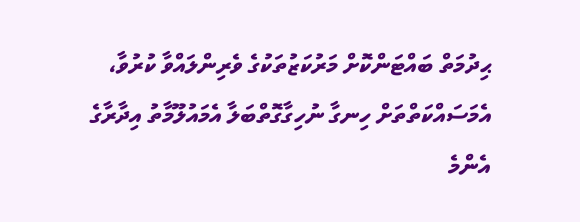ޙިދުމަތް ބައްޓަންކޮށް މަރުކަޒުތަކުގެ ވެރިންލައްވާ ކުރުވާ، އެމަސައްކަތްތަށް ހިނގާ ނުހިގާގޮތްބަލާ އެމައުލޫމާތު އިދާރާގެ އެންމެ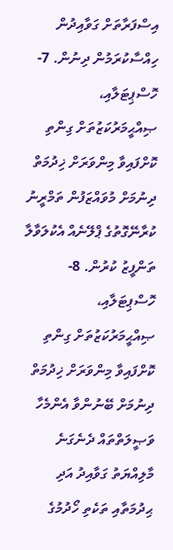އިސްފަރާތަށް ގަވާއިދުން ހިއްސާކުރަމުން ދިނުން. 7- ހޮސްޕިޓަލާއި، ޞިއްޙީމަރުކަޒުތަށް ގިންތި ކޮށްފައިވާ މިންވަރަށް ޚިދުމަތް ދިނުމަށް މުވައްޒަފުން ތަމްރީނު ކުރާނޭގޮތުގެ ޕްލޭނެއް އެކުލަވާލާ ތަންފީޒު ކުރުން. 8- ހޮސްޕިޓަލާއި، ޞިއްޙީމަރުކަޒުތަށް ގިންތި ކޮށްފައިވާ މިންވަރަށް ޚިދުމަތް ދިނުމަށް ބޭނުންވާ އެންމެހާ ވަޞީލަތްތައް ދެނެގަނެ މާލިއްޔަތު ގަވާއިދު އަދި ޙިދުމަތާއި ތަކެތި ހޯދުމުގެ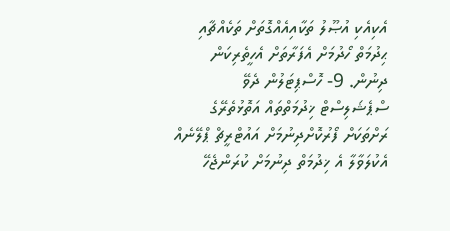އެކިއެކި އުޞޫލު ތަކާއިއެއްގޮތަށް ތަކެއްޗާއި ޙިދުމަތް ހޯދުމަށް އެފަރާތަށް އެހީތެރިކަން ދިނުން. 9- ހޮސްޕިޓަލުން ދެވޭ ސްޕެޝަލިސްޓް ޚިދުމަތްތައް އަތޮޅުތެރޭގެ ރަށްތަކަށް ފޯރުކޮށްދިނުމަށް އައުޓްރީޗް ޕްލޭނެއް އެކުލަވާލާ އެ ޚިދުމަތް ދިނުމަށް ކުރަންޖެހޭ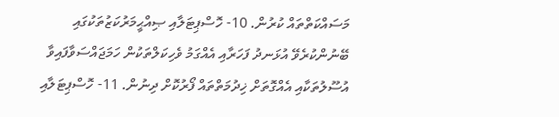މަސައްކަތްތައް ކުރުން. 10- ހޮސްޕިޓަލާއި ޞިއްޙީމަރުކަޒުތަކުގައި ބޭނުންކުރެވޭ އުޅަނދު ފަހަރާއި އެއްގަމު ވެހިކަލްތަކުން ހަމަޖައްސަވާފައިވާ އުސޫލުތަކާއި އެއްގޮތަށް ޚިދުމަތްތައް ފޯރުކޮށް ދިނުން. 11- ހޮސްޕިޓަލާއި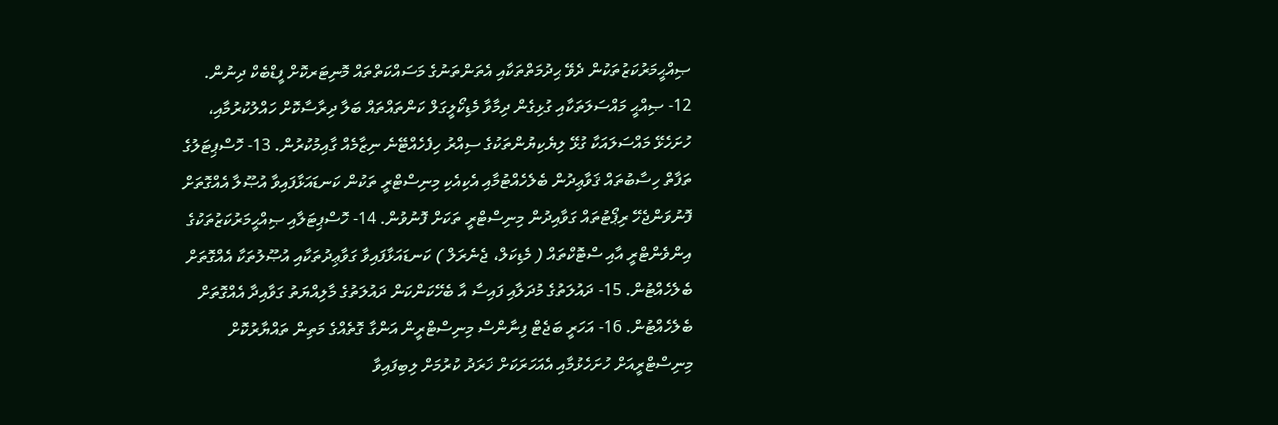ޞިއްޙީމަރުކަޒުތަކުން ދެވޭ ޙިދުމަތްތަކާއި އެތަންތަނުގެ މަސައްކަތްތައް މޮނިޓަރކޮށް ފީޑްބެކް ދިނުން. 12- ޞިއްޙީ މައްސަލަތަކާއި ގުޅިގެން ދިމާވާ މެޑިކޯލީގަލް ކަންތައްތައް ބަލާ ދިރާސާކޮށް ހައްލުކުރުމާއި، ހުށަހެޅޭ މައްސަލައަކާ ގުޅޭ ލިޔެކިޔުންތަކުގެ ސިއްރު ހިފެހެއްޓޭނެ ނިޒާމެއް ގާއިމުކުރުން. 13- ހޮސްޕިޓަލުގެ ތަފާތް ހިސާބުތައް ޤަވާޢިދުން ބެލެހެއްޓުމާއި އެކިއެކި މިނިސްޓްރީ ތަކުން ކަނޑައަޅާފައިވާ އުޞޫލާ އެއްގޮތަށް ފޮނުވަންޖެހޭ ރިޕޯޓުތައް ގަވާއިދުން މިނިސްޓްރީ ތަކަށް ފޮނުވުން. 14- ހޮސްޕިޓަލާއި ޞިއްޙީމަރުކަޒުތަކުގެ އިންވެންޓްރީ އާއި ސްޓޮކްތައް ( މެޑިކަލް، ޖެނެރަލް ) ކަނޑައަޅާފައިވާ ގަވާޢިދުތަކާއި އުޞޫލުތަކާ އެއްގޮތަށް ބެލެހެއްޓުން. 15- ދައުލަތުގެ މުދަލާއި ފައިސާ އާ ބެހޭކަންކަން ދައުލަތުގެ މާލިއްޔަތު ގަވާއިދާ އެއްގޮތަށް ބެލެހެއްޓުން. 16- އަހަރީ ބަޖެޓް ފިނާންސް މިނިސްޓްރީން އަންގާ ގޮތެއްގެ މަތިން ތައްޔާރުކޮށް މިނިސްޓްރީއަށް ހުށަހެޅުމާއި އެއަހަރަކަށް ޚަރަދު ކުރުމަށް ލިބިފައިވާ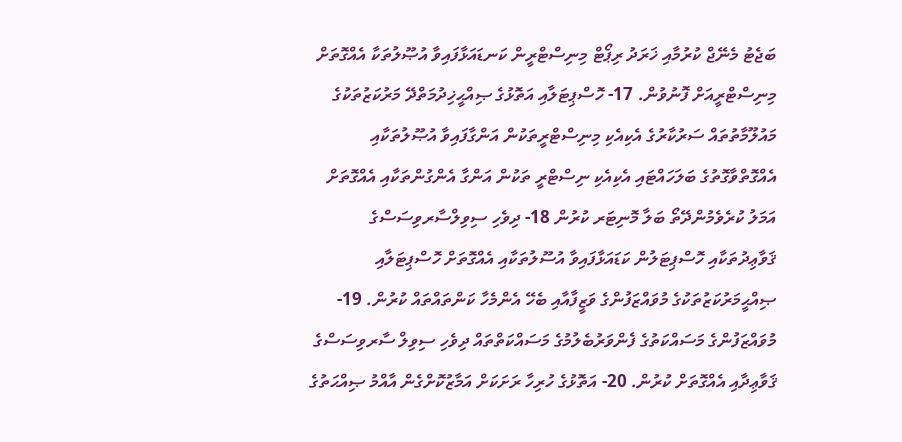ބަޖެޓު މެނޭޖް ކުރުމާއި ޚަރަދު ރިޕޯޓް މިނިސްޓްރީން ކަނޑައަޅާފައިވާ އުޞޫލުތަކާ އެއްގޮތަށް މިނިސްޓްރީއަށް ފޮނުވުން. 17- ހޮސްޕިޓަލާއި އަތޮޅުގެ ޞިއްޙީޚިދުމަތްދޭ މަރުކަޒުތަކުގެ މައުލޫމާތުތައް ސަރުކާރުގެ އެކިއެކި މިނިސްޓްރީތަކުން އަންގާފައިވާ އުޞޫލުތަކާއި އެއްގޮތްވާގޮތުގެ ބަލަހައްޓައި އެކިއެކި ނިސްޓްރީ ތަކުން އަންގާ އެންގުންތަކާއި އެއްގޮތަށް އަމަލު ކުރެވެމުންދޭތޯ ބަލާ މޮނިޓަރ ކުރުން 18- ދިވެހި ސިވިލްސާރވިސަސްގެ ޤަވާޢިދުތަކާއި ހޮސްޕިޓަލުން ކަޑައަޅާފައިވާ އުސޫލުތަކާއި އެއްގޮތަށް ހޮސްޕިޓަލާއި ޞިއްޙީމަރުކަޒުތަކުގެ މުވައްޒަފުންގެ ވަޒީފާއާއި ބެހޭ އެންމެހާ ކަންތައްތައް ކުރުން. 19- މުވައްޒަފުންގެ މަސައްކަތުގެ ފެންވަރުބެލުމުގެ މަސައްކަތްތައް ދިވެހި ސިވިލް ސާރވިސަސްގެ ޤަވާޢިދާއި އެއްގޮތަށް ކުރުން. 20- އަތޮޅުގެ ހުރިހާ ރަށަކަށް އަމާޒުކޮށްގެން އާއްމު ޞިއްޙަތުގެ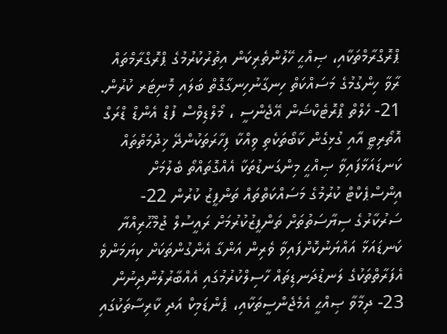ޕްރޮގްރާމްތަކާއި، ޞިއްޙީ ހޭލުންތެރިކަން އިތުރުކުރުމުގެ ޕްރޮގްރާމްތައް ރާވާ ހިންގުމުގެ މަސައްކަތް ހިނގާނުހިނގާގޮތް ބަލައި މޮނިޓަރ ކުރުން. 21- ހެލްތް ޕްރޮޓެކްޝަން އޭޖެންސީ ، މޯލްޑިވްސް ފުޑް އެންޑް ޑްރަގް އޮތޯރިޓީ އާއި ގުޅިގެން ކާބޯތަކެތި ވިއްކާ ފިހާރަތަކުންދޭ ޚިދުމަތްތައް ކަނޑައަޅާފައިވާ ޞިއްޙީ މިންގަނޑުތަކާ އެއްގޮތައްތޯ ބެލުމަށް އިންސްޕެކްޓް ކުރުމުގެ މަސައްކަތްތައް ތަންފީޒު ކުރުން 22- ސަރުކާރުގެ ސިޔާސަތުތަށް ތަންފީޒުކުރުމަށް ރައީސުލް ޖުމްޙޫރިއްޔާ ކަނޑައަޅާ އައްޔަނުކޮށްފައިވާ ވެރިން އަންގާ އެންގުންތަކަށް ކިޔަމަންވެ އެފަރާތްތަކުގެ ލަނޑުދަނޑިތައް ހާސިލްކުރުމުގައި އެއްބާރުލުންދިނުން 23- ދިމާވާ ޞިއްޙީ އެމެޖެންސީތަކާއި، ޕެންޑަމިކް އަދި ކާރިސާތަކުގައި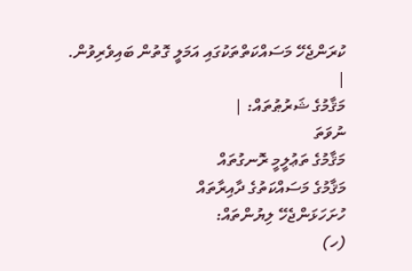ކުރަންޖެހޭ މަސައްކަތްތަކުގައި އަމަލީ ގޮތުން ބައިވެރިވުން. |
މަޤާމުގެ ޝަރުޠުތައް: |
ނުވަތަ
މަޤާމުގެ ތަޢުލީމީ ރޮނގުތައް
މަޤާމުގެ މަސައްކަތުގެ ދާއިރާތައް
ހުށަހަޅަންޖެހޭ ލިޔުންތައް:
(ހ)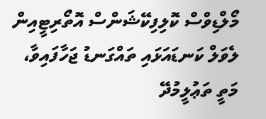މޯލްޑިވްސް ކޮލިފިކޭޝަންސް އޮތޯރިޓީއިން ލެވަލް ކަނޑައަޅައި ތައްގަނޑު ޖަހާފައިވާ، މަތީ ތަޢުލީމުދޭ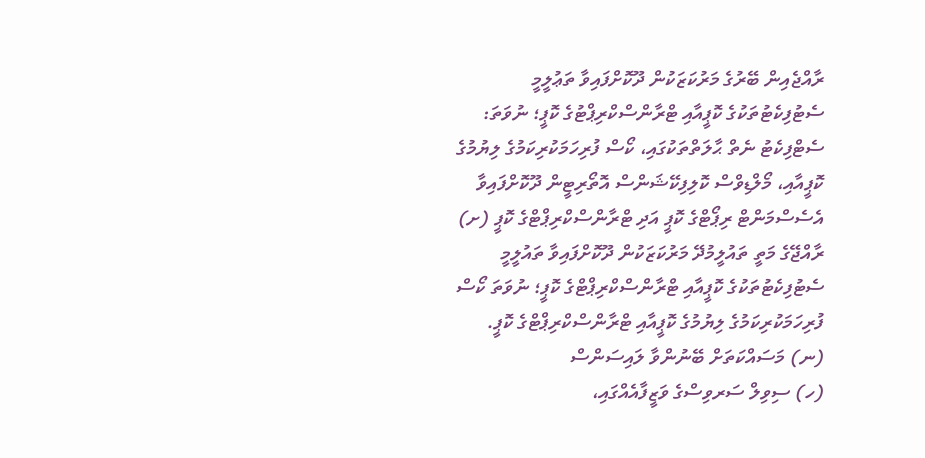ރާއްޖެއިން ބޭރުގެ މަރުކަޒަކުން ދޫކޮށްފައިވާ ތަޢުލީމީ ސެޓުފިކެޓުތަކުގެ ކޮޕީއާއި ޓްރާންސްކްރިޕްޓުގެ ކޮޕީ؛ ނުވަތަ: ސެޓްފިކެޓު ނެތް ޙާލަތްތަކުގައި، ކޯސް ފުރިހަމަކުރިކަމުގެ ލިޔުމުގެ ކޮޕީއާއި، މޯލްޑިވްސް ކޮލިފިކޭޝަންސް އޮތޯރިޓީން ދޫކޮށްފައިވާ އެސެސްމަންޓް ރިޕޯޓްގެ ކޮޕީ އަދި ޓްރާންސްކްރިޕްޓްގެ ކޮޕީ (ށ) ރާއްޖޭގެ މަތީ ތައުލީމުދޭ މަރުކަޒަކުން ދޫކޮށްފައިވާ ތައުލީމީ ސެޓުފިކެޓުތަކުގެ ކޮޕީއާއި ޓްރާންސްކްރިޕްޓްގެ ކޮޕީ؛ ނުވަތަ ކޯސް ފުރިހަމަކުރިކަމުގެ ލިޔުމުގެ ކޮޕީއާއި ޓްރާންސްކްރިޕްޓްގެ ކޮޕީ. (ނ) މަސައްކަތަށް ބޭނުންވާ ލައިސަންސް
(ހ) ސިވިލް ސަރވިސްގެ ވަޒީފާއެއްގައި،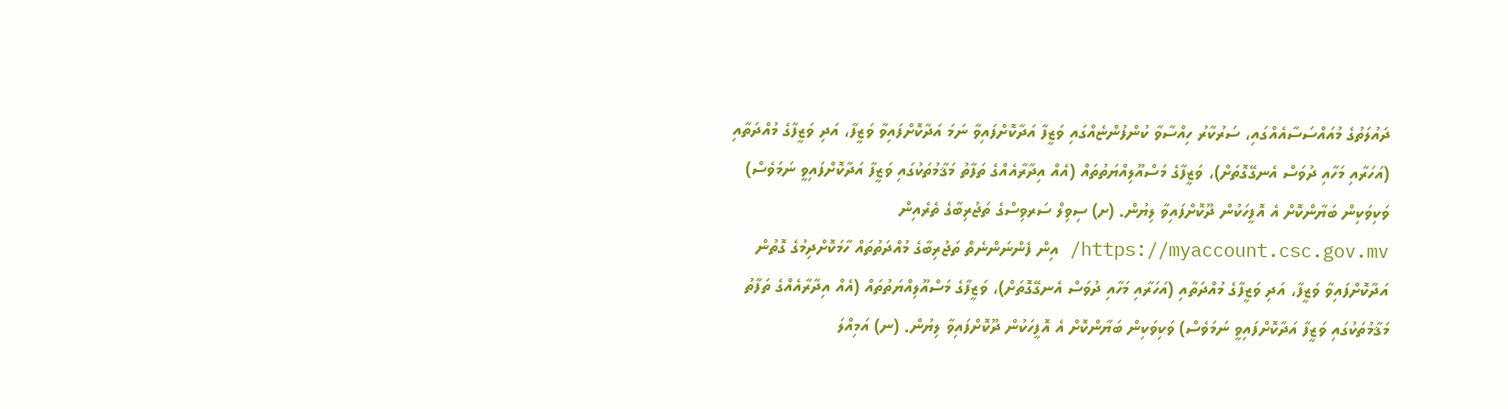ދައުލަތުގެ މުއައްސަސާއެއްގައި، ސަރުކާރު ހިއްސާވާ ކުންފުންޏެއްގައި ވަޒީފާ އަދާކޮށްފައިވާ ނަމަ އަދާކޮށްފައިވާ ވަޒީފާ، އަދި ވަޒީފާގެ މުއްދަތާއި (އަހަރާއި މަހާއި ދުވަސް އެނގޭގޮތަށް)، ވަޒީފާގެ މަސްއޫލިއްޔަތުތައް (އެއް އިދާރާއެއްގެ ތަފާތު މަޤާމުތަކުގައި ވަޒީފާ އަދާކޮށްފައިވީ ނަމަވެސް) ވަކިވަކިން ބަޔާންކޮށް އެ އޮފީހަކުން ދޫކޮށްފައިވާ ލިޔުން. (ށ) ސިވިލް ސަރވިސްގެ ތަޖުރިބާގެ ތެރެއިން https://myaccount.csc.gov.mv/ އިން ފެންނަންނެތް ތަޖުރިބާގެ މުއްދަތުތައް ހާމަކޮށްދިމުގެ ގޮތުން އަދާކޮށްފައިވާ ވަޒީފާ، އަދި ވަޒީފާގެ މުއްދަތާއި (އަހަރާއި މަހާއި ދުވަސް އެނގޭގޮތަށް)، ވަޒީފާގެ މަސްއޫލިއްޔަތުތައް (އެއް އިދާރާއެއްގެ ތަފާތު މަޤާމުތަކުގައި ވަޒީފާ އަދާކޮށްފައިވީ ނަމަވެސް) ވަކިވަކިން ބަޔާންކޮށް އެ އޮފީހަކުން ދޫކޮށްފައިވާ ލިޔުން. (ނ) އަމިއްލަ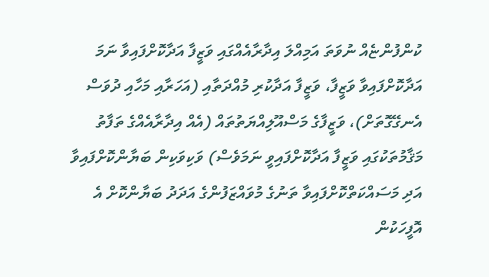ކުންފުންޏެއް ނުވަތަ އަމިއްލަ އިދާރާއެއްގައި ވަޒީފާ އަދާކޮށްފައިވާ ނަމަ އަދާކޮށްފައިވާ ވަޒީފާ، ވަޒީފާ އަދާކުރި މުއްދަތާއި (އަހަރާއި މަހާއި ދުވަސް އެނގޭގޮތަށް)، ވަޒީފާގެ މަސްއޫލިއްޔަތުތައް (އެއް އިދާރާއެއްގެ ތަފާތު މަޤާމުތަކުގައި ވަޒީފާ އަދާކޮށްފައިވީ ނަމަވެސް) ވަކިވަކިން ބަޔާންކޮށްފައިވާ އަދި މަސައްކަތްކޮށްފައިވާ ތަނުގެ މުވައްޒަފުންގެ އަދަދު ބަޔާންކޮށް އެ އޮފީހަކުން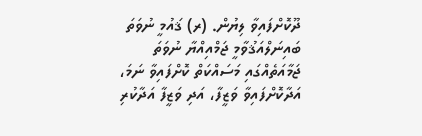ދޫކޮށްފައިވާ ލިޔުން. (ރ) ޤައުމީ ނުވަތަ ބައިނަލްއަޤުވާމީ ޖަމްއިއްޔާ ނުވަތަ ޖަމާއަތެއްގައި މަސައްކަތް ކޮށްފައިވާ ނަމަ، އަދާކޮށްފައިވާ ވަޒީފާ، އަދި ވަޒީފާ އަދާކުރި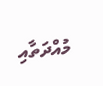މުއްދަތާއި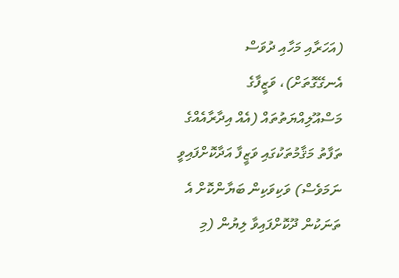(އަހަރާއި މަހާއި ދުވަސް އެނގޭގޮތަށް)، ވަޒީފާގެ މަސްއޫލިއްޔަތުތައް (އެއް އިދާރާއެއްގެ ތަފާތު މަޤާމުތަކުގައި ވަޒީފާ އަދާކޮށްފައިވީ ނަމަވެސް) ވަކިވަކިން ބަޔާންކޮށް އެ ތަނަކުން ދޫކޮށްފައިވާ ލިޔުން (މި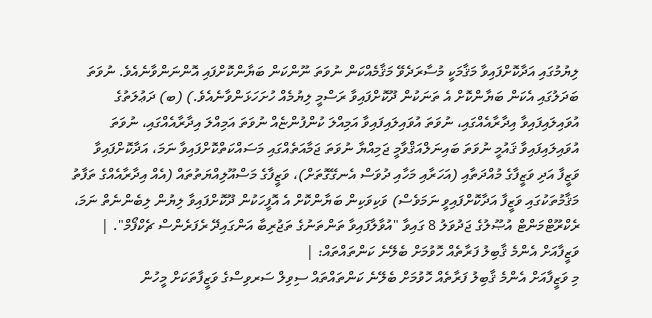ލިޔުމުގައި އަދާކޮށްފައިވާ މަޤާމަކީ މުސާރަދެވޭ މަޤާމެއްކަން ނުވަތަ ނޫންކަން ބަޔާންކޮށްފައި އޮންނަންވާނެއެވެ. ނުވަތަ ބަދަލުގައި އެކަން ބަޔާންކޮށް އެ ތަނަކުން ދޫކޮށްފައިވާ ރަސްމީ ލިޔުމެއް ހުށަހަޅަންވާނެއެވެ.) (ބ) ދަޢުލަތުގެ އުވައިލައިފައިވާ އިދާރާއެއްގައި، ނުވަތަ އުވައިލައިފައިވާ އަމިއްލަ ކުންފުންޏެއް ނުވަތަ އަމިއްލަ އިދާރާއެއްގައި، ނުވަތަ އުވައިލައިފައިވާ ޤައުމީ ނުވަތަ ބައިނަލްއަޤްވާމީ ޖަމިއްޔާ ނުވަތަ ޖަމާއަތެއްގައި މަސައްކަތްކޮށްފައިވާ ނަމަ، އަދާކޮށްފައިވާ ވަޒީފާ އަދި ވަޒީފާގެ މުއްދަތާއި (އަހަރާއި މަހާއި ދުވަސް އެނގޭގޮތަށް)، ވަޒީފާގެ މަސްއޫލިއްޔަތުތައް (އެއް އިދާރާއެއްގެ ތަފާތު މަޤާމުތަކުގައި ވަޒީފާ އަދާކޮށްފައިވީ ނަމަވެސް) ވަކިވަކިން ބަޔާންކޮށް އެ އޮފީހަކުން ދޫކޮށްފައިވާ ލިޔުން ލިބެންނެތް ނަމަ، ރެކްރޫޓްމަންޓް އުޞޫލުގެ ޖަދުވަލު 8 ގައިވާ "އުވާލާފައިވާ ތަންތަނުގެ ތަޖުރިބާ އަންގައިދޭ ރެފަރެންސް ޗެކްފޯމް". |
ވަޒީފާއަށް އެންމެ ޤާބިލު ފަރާތެއް ހޮވުމަށް ބެލޭނެ ކަންތައްތައް: |
މި ވަޒީފާއަށް އެންމެ ޤާބިލު ފަރާތެއް ހޮވުމަށް ބެލޭނެ ކަންތައްތައް ސިވިލް ސަރވިސްގެ ވަޒީފާތަކަށް މީހުން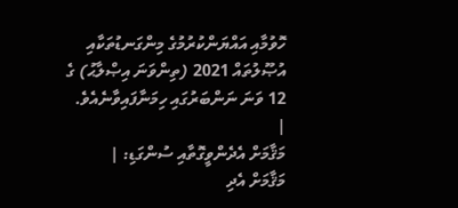ހޮވުމާއި އައްޔަންކުރުމުގެ މިންގަނޑުތަކާއި އުޞޫލުތައް 2021 (ތިންވަނަ އިޞްލާޙު) ގެ 12 ވަނަ ނަންބަރުގައި ހިމަނާފައިވާނެއެވެ. |
މަޤާމަށް އެދެންވީގޮތާއި ސުންގަޑި: |
މަޤާމަށް އެދި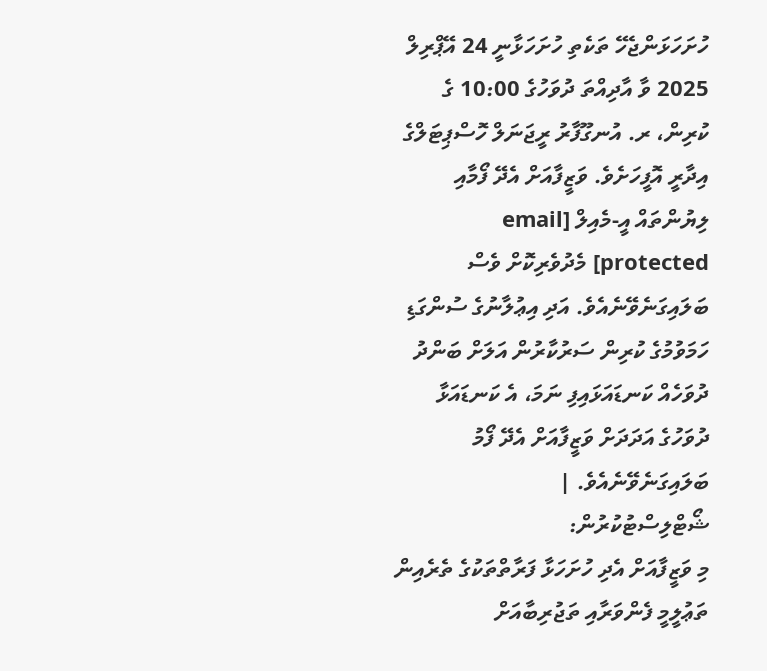ހުށަހަޅަންޖެހޭ ތަކެތި ހުށަހަޅާނީ 24 އޭޕްރިލް 2025 ވާ އާދިއްތަ ދުވަހުގެ 10:00 ގެ ކުރިން، ރ. އުނގޫފާރު ރީޖަނަލް ހޮސްޕިޓަލްގެ އިދާރީ އޮފީހަށެވެ. ވަޒީފާއަށް އެދޭ ފޯމާއި ލިޔުންތައް އީ-މެއިލް [email protected] މެދުވެރިކޮށް ވެސް ބަލައިގަނެވޭނެއެވެ. އަދި އިޢުލާނުގެ ސުންގަޑި ހަމަވުމުގެ ކުރިން ސަރުކާރުން އަލަށް ބަންދު ދުވަހެއް ކަނޑައަޅައިފި ނަމަ، އެ ކަނޑައަޅާ ދުވަހުގެ އަދަދަށް ވަޒީފާއަށް އެދޭ ފޯމު ބަލައިގަނެވޭނެއެވެ. |
ޝޯޓްލިސްޓުކުރުން:
މި ވަޒީފާއަށް އެދި ހުށަހަޅާ ފަރާތްތަކުގެ ތެރެއިން ތަޢުލީމީ ފެންވަރާއި ތަޖުރިބާއަށް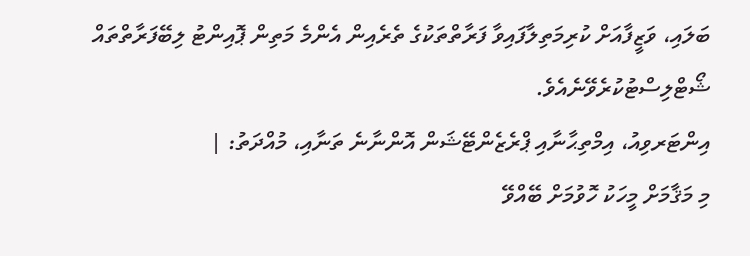ބަލައި، ވަޒީފާއަށް ކުރިމަތިލާފައިވާ ފަރާތްތަކުގެ ތެރެއިން އެންމެ މަތިން ޕޮއިންޓު ލިބޭފަރާތްތައް ޝޯޓްލިސްޓުކުރެވޭނެއެވެ.
އިންޓަރވިއު، އިމްތިޙާނާއި ޕްރެޒެންޓޭޝަން އޮންނާނެ ތަނާއި، މުއްދަތު: |
މި މަޤާމަށް މީހަކު ހޮވުމަށް ބޭއްވޭ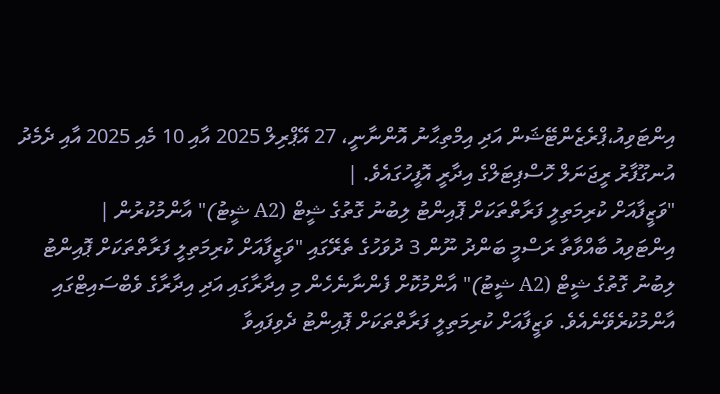އިންޓަވިއު،ޕްރެޒެންޓޭޝަން އަދި އިމްތިޙާނު އޮންނާނީ، 27 އޭޕްރިލް 2025 އާއި 10 މެއި 2025 އާއި ދެމެދު އުނގޫފާރު ރީޖަނަލް ހޮސްޕިޓަލްގެ އިދާރީ އޮފީހުގައެވެ. |
"ވަޒީފާއަށް ކުރިމަތިލީ ފަރާތްތަކަށް ޕޮއިންޓު ލިބުނު ގޮތުގެ ޝީޓް (A2 ޝީޓު)" އާންމުކުރުން |
އިންޓަވިއު ބާއްވާތާ ރަސްމީ ބަންދު ނޫން 3 ދުވަހުގެ ތެރޭގައި "ވަޒީފާއަށް ކުރިމަތިލީ ފަރާތްތަކަށް ޕޮއިންޓު ލިބުނު ގޮތުގެ ޝީޓް (A2 ޝީޓު)" އާންމުކޮށް ފެންނާނެހެން މި އިދާރާގައި އަދި އިދާރާގެ ވެބްސައިޓްގައި އާންމުކުރެވޭނެއެވެ. ވަޒީފާއަށް ކުރިމަތިލީ ފަރާތްތަކަށް ޕޮއިންޓު ދެވިފައިވާ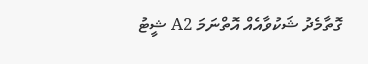ގޮތާމެދު ޝަކުވާއެއް އޮތްނަމަ A2 ޝީޓު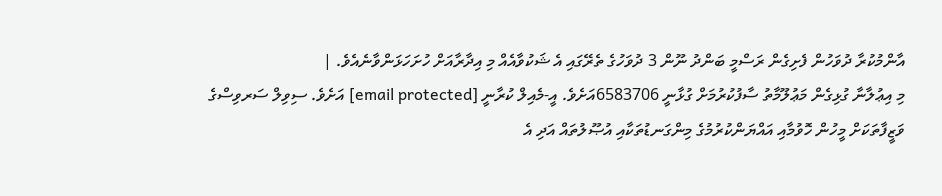އާންމުކުރާ ދުވަހުން ފެށިގެން ރަސްމީ ބަންދު ނޫން 3 ދުވަހުގެ ތެރޭގައި އެ ޝަކުވާއެއް މި އިދާރާއަށް ހުށަހަޅަންވާނެއެވެ. |
މި އިޢުލާނާ ގުޅިގެން މަޢުލޫމާތު ސާފުކުރުމަށް ގުޅާނީ 6583706އަށެވެ. އީ-މެއިލް ކުރާނީ [email protected] އަށެވެ. ސިވިލް ސަރވިސްގެ ވަޒީފާތަކަށް މީހުން ހޮވުމާއި އައްޔަންކުރުމުގެ މިންގަނޑުތަކާއި އުޞޫލުތައް އަދި އެ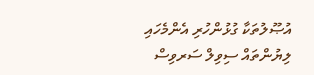އުޞޫލުތަކާ ގުޅުންހުރި އެންމެހައި ލިޔުންތައް ސިވިލް ސަރވިސް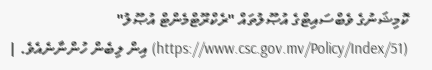ކޮމިޝަނުގެ ވެބްސައިޓްގެ އުޞޫލުތައް "ރެކްރޫޓްމެންޓް އުޞޫލު" (https://www.csc.gov.mv/Policy/Index/51) އިން ލިބެން ހުންނާނެއެވެ. |